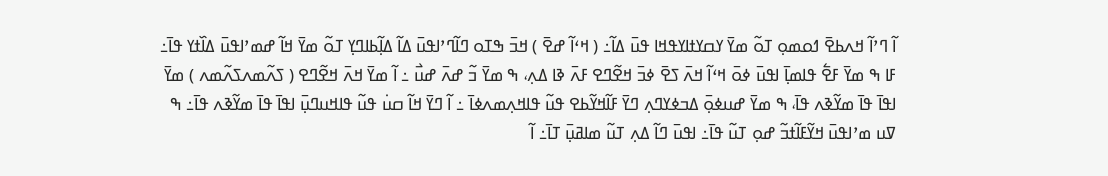ߊ߬ ߣߴߊ߬ ߞߍߕߐ߫ ߗߋߘߋ߲ ߠߋ߬ ߘߌ߫ ߌߛߌߙߊߌߟߞߊ ߟߎ߫ ߡߊ߬߸ ( ߞߵߊ߬ ߝߐ߫ ) ߞߏ߫ ߒߠߋ ߣߊ߬ߣߴߊߟߎ߫ ߡߊ߬ ߡߊ߲߬ߕߊߣߌ߲ ߠߋ߬ ߘߌ߫ ߞߊ߬ ߝߘߴߊߟߎ߫ ߡߊ߰ߙߌ ߟߊ߫߸ ߓߊ ߒ ߘߌ߫ ߓߐ߱ ߟߊߘߊ߲߫ ߊߟߎ߫ ߦߋ߫ ߞߵߊ߬ ߞߍ߫ ߖߐ߫ ߦߏ߫ ߞߐ߬ߣߐ ߓߍ߫ ߢߊ ߡߍ߲، ߒ ߘߌ߫ ߏ߬ ߝߍ߫ ߝߎ߯ ߸ ߊ߬ ߘߌ߫ ߞߍ߫ ߞߐ߬ߣߐ ( ߖߍ߬ߘߍߖߍ߬ߘߍ ) ߘߌ߫ ߊߟߊ߫ ߟߊ߫ ߘߌ߬ߢߍ ߟߊ߫، ߒ ߘߌ߫ ߝߎߦߋ߲߫ ߡߏߦߌߣߍ߲ ߣߌ߫ ߓߊ߬ߞߌ߬ߕߐ ߟߎ߬ ߟߊߞߍ߲ߘߍߦߊ߫ ߸ ߊ߬ ߣߌ߫ ߞߊ߬ ߛߎ߭ ߟߎ߬ ߟߊߞߎߣߎ߲߫ ߊߟߊ߫ ߟߊ߫ ߘߌ߬ߢߍ ߟߊ߫߸ ߒ ߜߎ ߘߴߊߟߎ߫ ߞߌ߬ߓߊ߬ߙߏ߬ ߝߋ߲ ߠߎ߬ ߟߊ߫߸ ߊߟߎ߫ ߣߊ߬ ߡߍ߲ ߠߎ߬ ߘߊߥߎ߲߫ ߠߊ߫߸ ߊ߬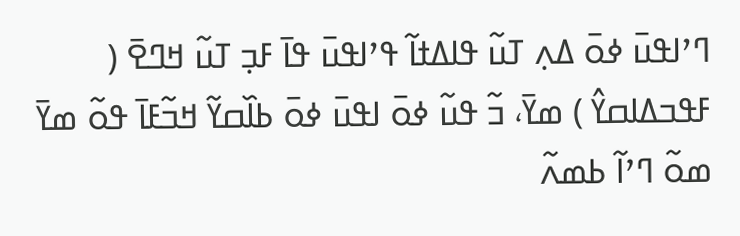ߣߴߊߟߎ߫ ߦߋ߫ ߡߍ߲ ߠߎ߬ ߟߊߡߙߊ߬ ߟߴߊߟߎ߫ ߟߊ߫ ߓߏ߲ ߠߎ߬ ߞߣߐ߫ ( ߓߟߏߡߊߛߌ߮ ) ߘߌ߫، ߏ߬ ߟߎ߬ ߦߋ߫ ߊߟߎ߫ ߦߋ߫ ߕߊ߰ߛߌ߬ ߞߏ߬ߓߊ߫ ߟߋ߬ ߘߌ߫ ߘߋ߬ ߣߴߊ߬ ߕߘߍ߬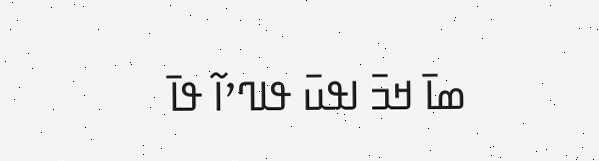ߘߊ߫ ߞߏ߫ ߊߟߎ߫ ߟߊߣߴߊ߬ ߟߊ߫